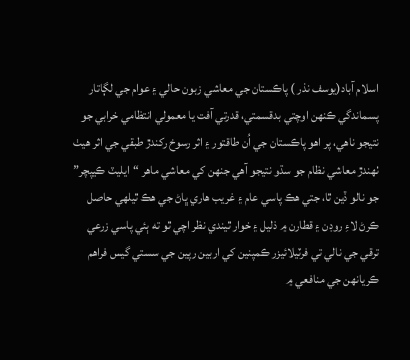اسلام آباد(يوسف نذر ) پاڪستان جي معاشي زبون حالي ۽ عوام جي لڳاتار پسماندگي ڪنهن اوچتي بدقسمتي، قدرتي آفت يا معمولي انتظامي خرابي جو نتيجو ناهي، پر اهو پاڪستان جي اُن طاقتور ۽ اثر رسوخ رکندڙ طبقي جي اثر هيٺ ٺهندڙ معاشي نظام جو سڌو نتيجو آهي جنهن کي معاشي ماهر “ايليٽ ڪيپچر” جو نالو ڏين ٿا، جتي هڪ پاسي عام ۽ غريب هاري ڀاڻ جي هڪ ٿيلهي حاصل ڪرڻ لاءِ روڊن ۽ قطارن ۾ ذليل ۽ خوار ٿيندي نظر اچي ٿو ته ٻئي پاسي زرعي ترقي جي نالي تي فرٽيلائيزر ڪمپنين کي اربين رپين جي سستي گيس فراهم ڪريانهن جي منافعي ۾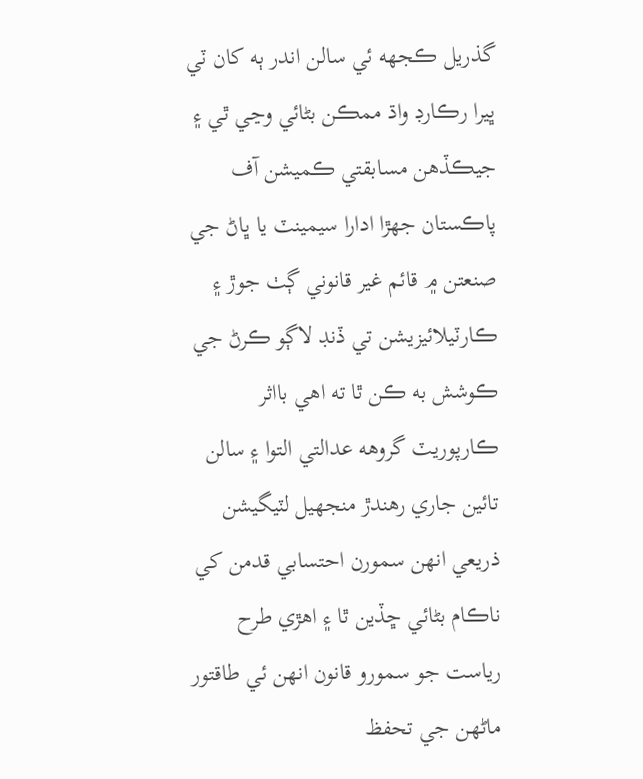گذريل ڪجهه ئي سالن اندر ٻه کان ٽي ڀيرا رڪارڊ واڌ ممڪن بڻائي وڃي ٿي ۽ جيڪڏهن مسابقتي ڪميشن آف پاڪستان جهڙا ادارا سيمينٽ يا ڀاڻ جي صنعتن ۾ قائم غير قانوني ڳٺ جوڙ ۽ ڪارٽيلائيزيشن تي ڏنڊ لاڳو ڪرڻ جي ڪوشش به ڪن ٿا ته اهي بااثر ڪارپوريٽ گروهه عدالتي التوا ۽ سالن تائين جاري رهندڙ منجهيل لٽيگيشن ذريعي انهن سمورن احتسابي قدمن کي ناڪام بڻائي ڇڏين ٿا ۽ اهڙي طرح رياست جو سمورو قانون انهن ئي طاقتور ماڻهن جي تحفظ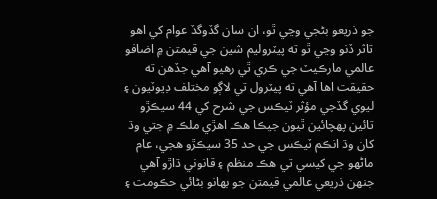جو ذريعو بڻجي وڃي ٿو، ان سان گڏوگڏ عوام کي اهو تاثر ڏنو وڃي ٿو ته پيٽروليم شين جي قيمتن ۾ اضافو عالمي مارڪيٽ جي ڪري ٿي رهيو آهي جڏهن ته حقيقت اها آهي ته پيٽرول تي لاڳو مختلف ڊيوٽيون ۽ ليوي گڏجي مؤثر ٽيڪس جي شرح کي 44 سيڪڙو تائين پهچائين ٿيون جيڪا هڪ اهڙي ملڪ ۾ جتي وڌ کان وڌ انڪم ٽيڪس جي حد 35 سيڪڙو هجي، عام ماڻهو جي کيسي تي هڪ منظم ۽ قانوني ڌاڙو آهي جنهن ذريعي عالمي قيمتن جو بهانو بڻائي حڪومت ۽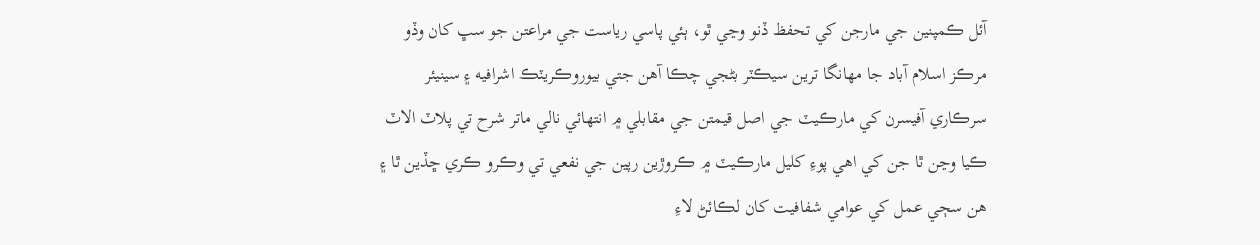آئل ڪمپنين جي مارجن کي تحفظ ڏنو وڃي ٿو، ٻئي پاسي رياست جي مراعتن جو سڀ کان وڏو مرڪز اسلام آباد جا مهانگا ترين سيڪٽر بڻجي چڪا آهن جتي بيوروڪريٽڪ اشرافيه ۽ سينيئر سرڪاري آفيسرن کي مارڪيٽ جي اصل قيمتن جي مقابلي ۾ انتهائي نالي ماتر شرح تي پلاٽ الاٽ ڪيا وڃن ٿا جن کي اهي پوءِ کليل مارڪيٽ ۾ ڪروڙين رپين جي نفعي تي وڪرو ڪري ڇڏين ٿا ۽ هن سڄي عمل کي عوامي شفافيت کان لڪائڻ لاءِ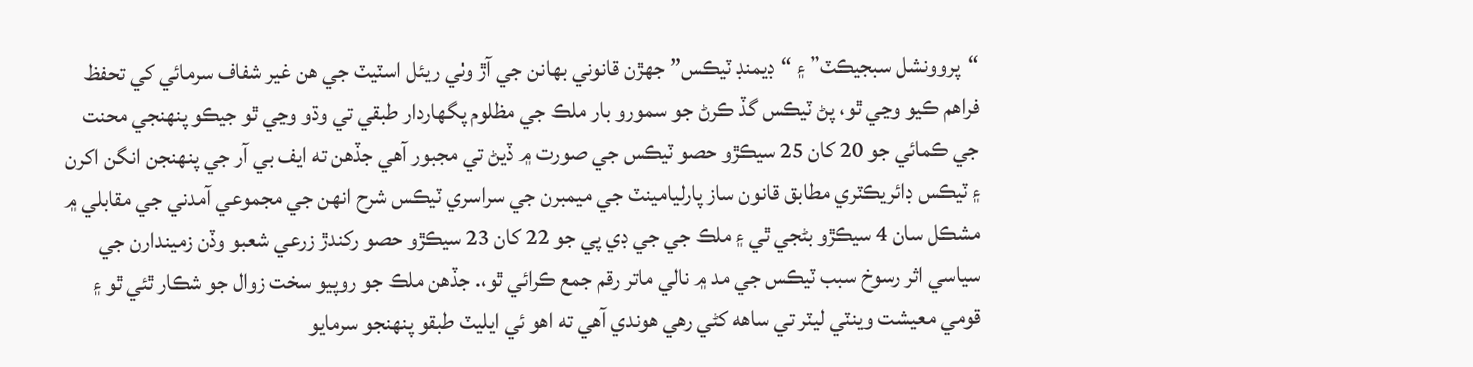“پروونشل سبجيڪٽ” ۽ “ڊيمنڊ ٽيڪس” جهڙن قانوني بهانن جي آڙ وٺي ريئل اسٽيٽ جي هن غير شفاف سرمائي کي تحفظ فراهم ڪيو وڃي ٿو، پڻ ٽيڪس گڏ ڪرڻ جو سمورو بار ملڪ جي مظلوم پگهاردار طبقي تي وڌو وڃي ٿو جيڪو پنهنجي محنت جي ڪمائي جو 20 کان 25 سيڪڙو حصو ٽيڪس جي صورت ۾ ڏيڻ تي مجبور آهي جڏهن ته ايف بي آر جي پنهنجن انگن اکرن ۽ ٽيڪس ڊائريڪٽري مطابق قانون ساز پارليامينٽ جي ميمبرن جي سراسري ٽيڪس شرح انهن جي مجموعي آمدني جي مقابلي ۾ مشڪل سان 4 سيڪڙو بڻجي ٿي ۽ ملڪ جي جي ڊي پي جو 22 کان 23 سيڪڙو حصو رکندڙ زرعي شعبو وڏن زميندارن جي سياسي اثر رسوخ سبب ٽيڪس جي مد ۾ نالي ماتر رقم جمع ڪرائي ٿو،. جڏهن ملڪ جو روپيو سخت زوال جو شڪار ٿئي ٿو ۽ قومي معيشت وينٽي ليٽر تي ساهه کڻي رهي هوندي آهي ته اهو ئي ايليٽ طبقو پنهنجو سرمايو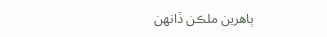ٻاهرين ملڪن ڏانهن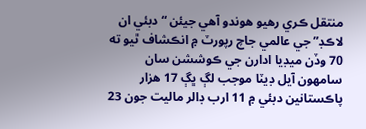منتقل ڪري رهيو هوندو آهي جيئن “دبئي ان لاڪڊ” جي عالمي جاچ رپورٽ ۾ انڪشاف ٿيو ته 70 وڏن ميڊيا ادارن جي ڪوششن سان سامهون آيل ڊيٽا موجب لڳ ڀڳ 17 هزار پاڪستانين دبئي ۾ 11 ارب ڊالر ماليت جون 23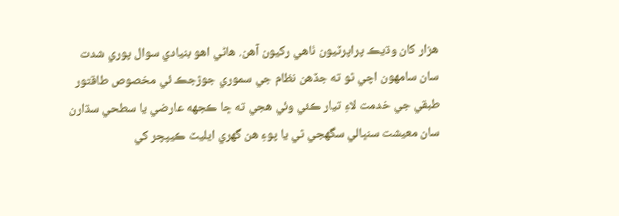هزار کان وڌيڪ پراپرٽيون ٺاهي رکيون آهن. هاڻي اهو بنيادي سوال پوري شدت سان سامهون اچي ٿو ته جڏهن نظام جي سموري جوڙجڪ ئي مخصوص طاقتور طبقي جي خدمت لاءِ تيار ڪئي وئي هجي ته ڇا ڪجهه عارضي يا سطحي سڌارن سان معيشت سنڀالي سگهجي ٿي يا پوءِ هن گهري ايليٽ ڪيپچر کي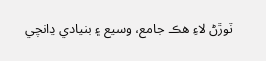ٽوڙڻ لاءِ هڪ جامع، وسيع ۽ بنيادي ڍانچي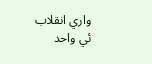واري انقلاب ئي واحد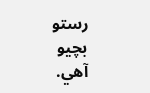رستو بچيو آهي.